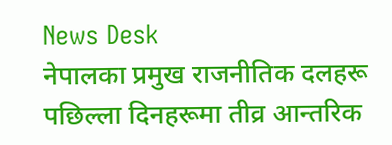News Desk
नेपालका प्रमुख राजनीतिक दलहरू पछिल्ला दिनहरूमा तीव्र आन्तरिक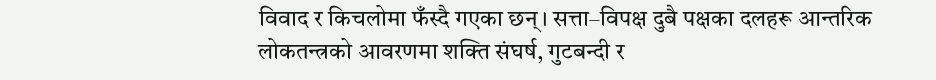विवाद र किचलोमा फँस्दै गएका छन्। सत्ता–विपक्ष दुबै पक्षका दलहरू आन्तरिक लोकतन्त्रको आवरणमा शक्ति संघर्ष, गुटबन्दी र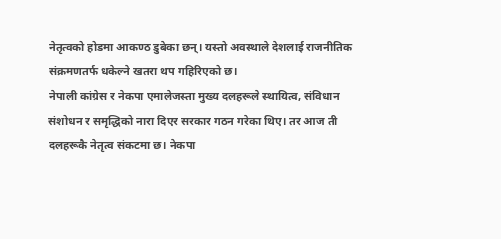नेतृत्वको होडमा आकण्ठ डुबेका छन्। यस्तो अवस्थाले देशलाई राजनीतिक संक्रमणतर्फ धकेल्ने खतरा थप गहिरिएको छ।
नेपाली कांग्रेस र नेकपा एमालेजस्ता मुख्य दलहरूले स्थायित्व, संविधान संशोधन र समृद्धिको नारा दिएर सरकार गठन गरेका थिए। तर आज ती दलहरूकै नेतृत्व संकटमा छ। नेकपा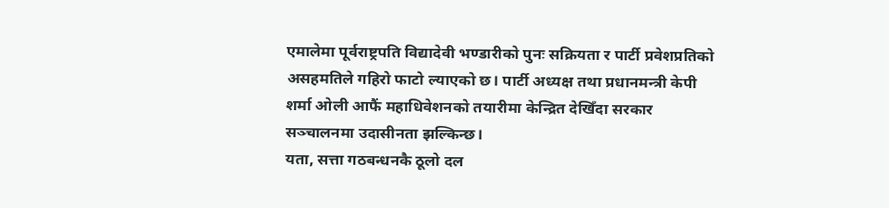एमालेमा पूर्वराष्ट्रपति विद्यादेवी भण्डारीको पुनः सक्रियता र पार्टी प्रवेशप्रतिको असहमतिले गहिरो फाटो ल्याएको छ। पार्टी अध्यक्ष तथा प्रधानमन्त्री केपी शर्मा ओली आफैं महाधिवेशनको तयारीमा केन्द्रित देखिँदा सरकार सञ्चालनमा उदासीनता झल्किन्छ।
यता, सत्ता गठबन्धनकै ठूलो दल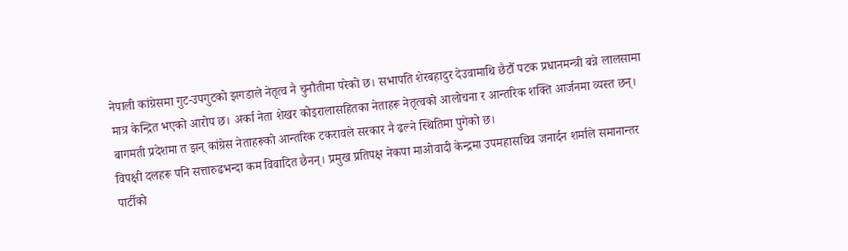नेपाली कांग्रेसमा गुट-उपगुटको झगडाले नेतृत्व नै चुनौतीमा परेको छ। सभापति शेरबहादुर देउवामाथि छैटौँ पटक प्रधानमन्त्री बन्ने लालसामा मात्र केन्द्रित भएको आरोप छ। अर्का नेता शेखर कोइरालासहितका नेताहरू नेतृत्वको आलोचना र आन्तरिक शक्ति आर्जनमा व्यस्त छन्। बागमती प्रदेशमा त झन् कांग्रेस नेताहरूको आन्तरिक टकरावले सरकार नै ढल्ने स्थितिमा पुगेको छ।
विपक्षी दलहरू पनि सत्तारुढभन्दा कम विवादित छैनन्। प्रमुख प्रतिपक्ष नेकपा माओवादी केन्द्रमा उपमहासचिव जनार्दन शर्माले समानान्तर पार्टीको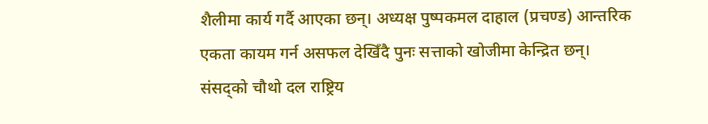शैलीमा कार्य गर्दै आएका छन्। अध्यक्ष पुष्पकमल दाहाल (प्रचण्ड) आन्तरिक एकता कायम गर्न असफल देखिँदै पुनः सत्ताको खोजीमा केन्द्रित छन्।
संसद्को चौथो दल राष्ट्रिय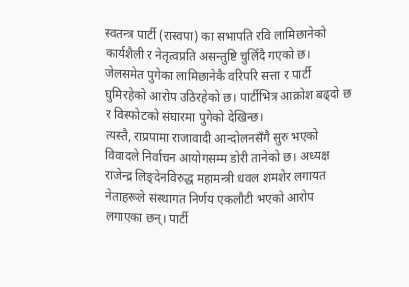स्वतन्त्र पार्टी (रास्वपा) का सभापति रवि लामिछानेको कार्यशैली र नेतृत्वप्रति असन्तुष्टि चुलिँदै गएको छ। जेलसमेत पुगेका लामिछानेकै वरिपरि सत्ता र पार्टी घुमिरहेको आरोप उठिरहेको छ। पार्टीभित्र आक्रोश बढ्दो छ र विस्फोटको संघारमा पुगेको देखिन्छ।
त्यस्तै, राप्रपामा राजावादी आन्दोलनसँगै सुरु भएको विवादले निर्वाचन आयोगसम्म डोरी तानेको छ। अध्यक्ष राजेन्द्र लिङ्देनविरुद्ध महामन्त्री धवल शमशेर लगायत नेताहरूले संस्थागत निर्णय एकलौटी भएको आरोप लगाएका छन्। पार्टी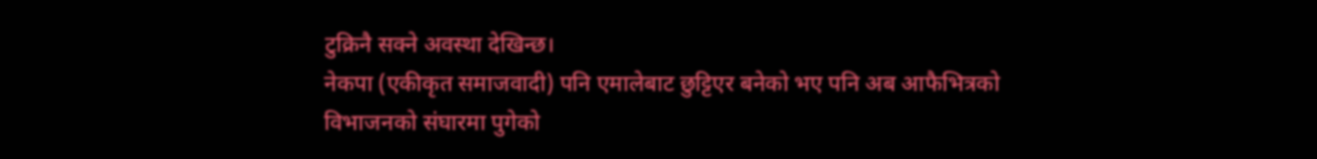टुक्रिनै सक्ने अवस्था देखिन्छ।
नेकपा (एकीकृत समाजवादी) पनि एमालेबाट छुट्टिएर बनेको भए पनि अब आफैभित्रको विभाजनको संघारमा पुगेको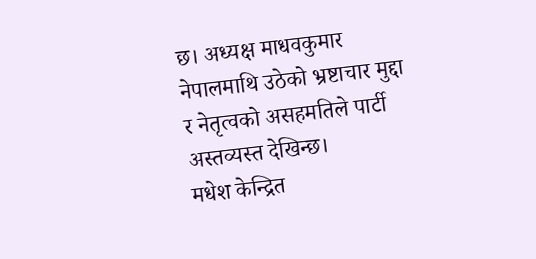छ। अध्यक्ष माधवकुमार नेपालमाथि उठेको भ्रष्टाचार मुद्दा र नेतृत्वको असहमतिले पार्टी अस्तव्यस्त देखिन्छ।
मधेश केन्द्रित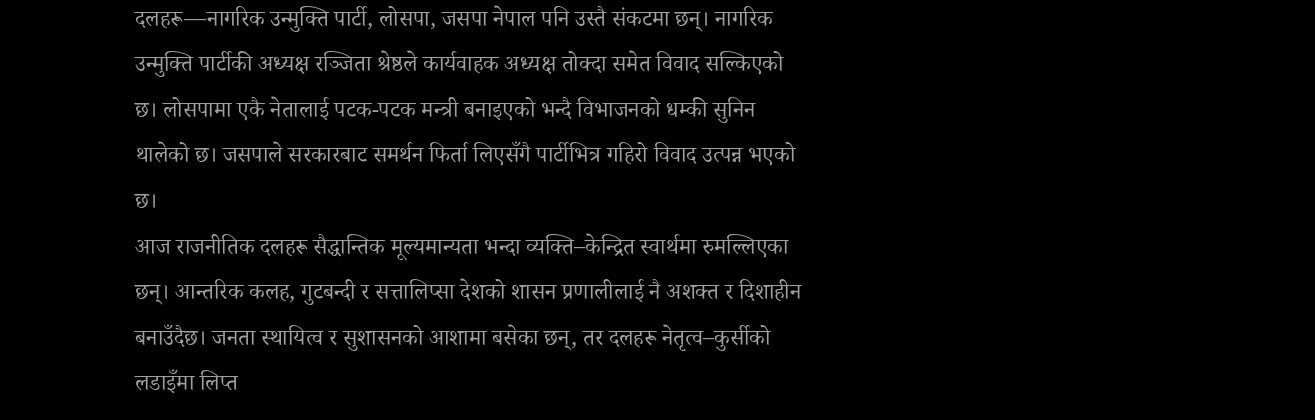दलहरू—नागरिक उन्मुक्ति पार्टी, लोसपा, जसपा नेपाल पनि उस्तै संकटमा छन्। नागरिक उन्मुक्ति पार्टीकी अध्यक्ष रञ्जिता श्रेष्ठले कार्यवाहक अध्यक्ष तोक्दा समेत विवाद सल्किएको छ। लोसपामा एकै नेतालाई पटक-पटक मन्त्री बनाइएको भन्दै विभाजनको धम्की सुनिन थालेको छ। जसपाले सरकारबाट समर्थन फिर्ता लिएसँगै पार्टीभित्र गहिरो विवाद उत्पन्न भएको छ।
आज राजनीतिक दलहरू सैद्धान्तिक मूल्यमान्यता भन्दा व्यक्ति–केन्द्रित स्वार्थमा रुमल्लिएका छन्। आन्तरिक कलह, गुटबन्दी र सत्तालिप्सा देशको शासन प्रणालीलाई नै अशक्त र दिशाहीन बनाउँदैछ। जनता स्थायित्व र सुशासनको आशामा बसेका छन्, तर दलहरू नेतृत्व–कुर्सीको लडाइँमा लिप्त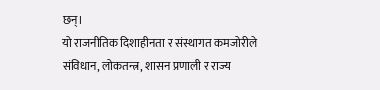छन्।
यो राजनीतिक दिशाहीनता र संस्थागत कमजोरीले संविधान, लोकतन्त्र, शासन प्रणाली र राज्य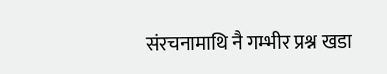संरचनामाथि नै गम्भीर प्रश्न खडा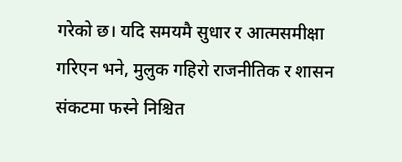गरेको छ। यदि समयमै सुधार र आत्मसमीक्षा गरिएन भने, मुलुक गहिरो राजनीतिक र शासन संकटमा फस्ने निश्चित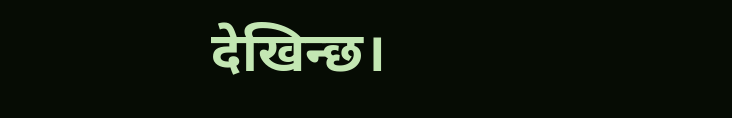देखिन्छ।